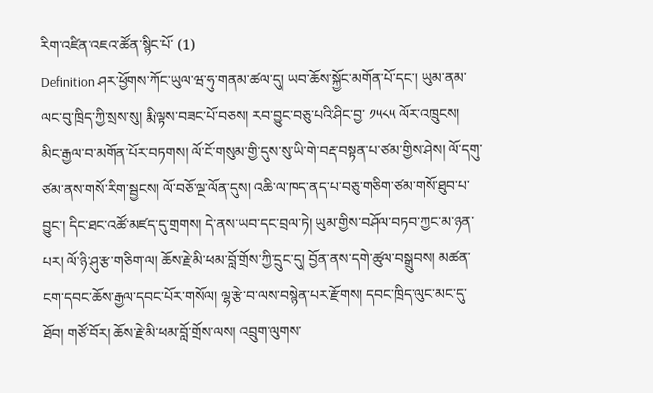རིག་འཛིན་འཇའ་ཚོན་སྙིང་པོ་ (1)
Definition ཤར་ཕྱོགས་ཀོང་ཡུལ་ཝ་ཧུ་གནམ་ཚལ་དུ། ཡབ་ཆོས་སྐྱོང་མགོན་པོ་དང་། ཡུམ་ནམ་ལང་བུ་ཁྲིད་ཀྱི་སྲས་སུ། རྨི་ལྟས་བཟང་པོ་བཅས། རབ་བྱུང་བཅུ་པའི་ཤིང་བྱ་ ༡༥༨༥ ལོར་འཁྲུངས། མིང་རྒྱལ་བ་མགོན་པོར་བཏགས། ལོ་ངོ་གསུམ་གྱི་དུས་སུ་ཡི་གེ་བརྡ་བསྟན་པ་ཙམ་གྱིས་ཤེས། ལོ་དགུ་ཙམ་ནས་གསོ་རིག་སྦྱངས། ལོ་བཅོ་ལྔ་ལོན་དུས། འཆི་ལ་ཁད་ནད་པ་བཅུ་གཅིག་ཙམ་གསོ་ཐུབ་པ་བྱུང་། དིང་ཐང་འཚོ་མཛད་དུ་གྲགས། དེ་ནས་ཡབ་དང་བྲལ་ཏེ། ཡུམ་གྱིས་བཤོལ་བཏབ་ཀྱང་མ་ཉན་པར། ལོ་ཉི་ཤུ་རྩ་གཅིག་ལ། ཆོས་རྗེ་མི་ཕམ་བློ་གྲོས་ཀྱི་དྲུང་དུ། བྱོན་ནས་དགེ་ཚུལ་བསྒྲུབས། མཚན་ངག་དབང་ཆོས་རྒྱལ་དབང་པོར་གསོལ། ལྷ་རྩེ་བ་ལས་བསྙེན་པར་རྫོགས། དབང་ཁྲིད་ལུང་མང་དུ་ཐོབ། གཙོ་བོར། ཆོས་རྗེ་མི་ཕམ་བློ་གྲོས་ལས། འབྲུག་ལུགས་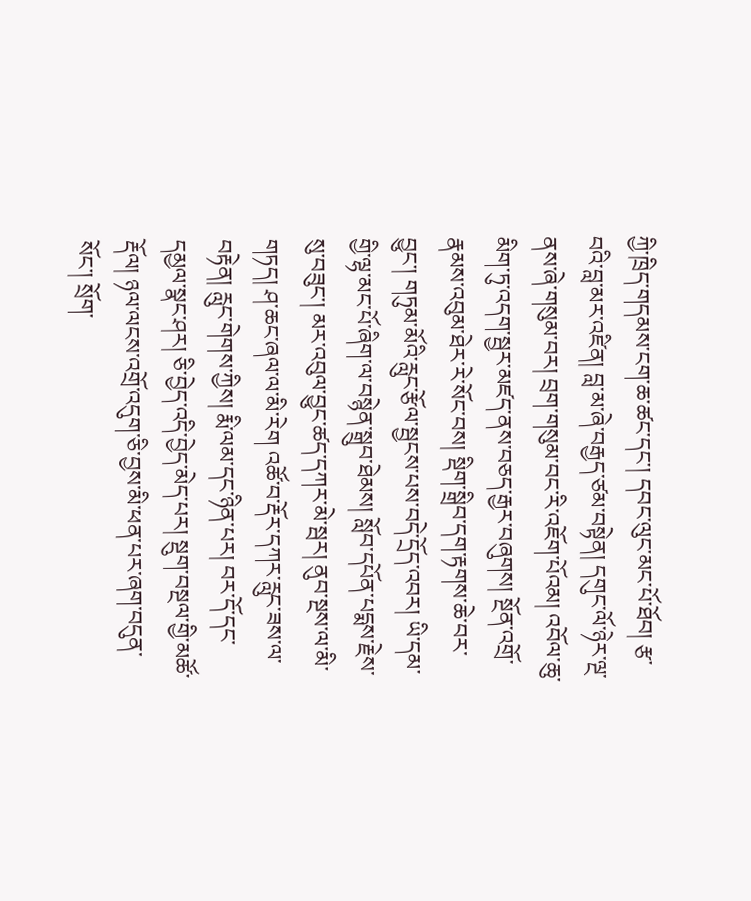ཀྱི་ཁྲིད་གདམས་ངག་ཆ་ཚང་དང་། དབང་ལུང་མང་པོ་ཐོབ། རྩ་བའི་བླ་མར་འཛིན། བླ་མ་ཞེ་བརྒྱད་ཙམ་བསྟེན། དགུང་ལོ་ཉེར་ལྔ་ནས་ཞེ་གསུམ་བར། བྲག་གསུམ་བང་རི་འཇོག་པོའམ། འབོལ་ཆུ་མིག་ཏུ་འདག་སྦྱར་མཛད་ནས་བཅད་རྒྱར་བཞུགས། སྔོན་འགྲོ་རྣམས་འབུམ་ཐེར་རེ་སོང་བས། སྡིག་སྒྲིབ་དག་རྟགས་ཆེ་བར་བྱུང་། གཏུམ་མོའི་རླུང་རྩོལ་སྦྱངས་པས་བདེ་དྲོད་འབར། ཡི་དམ་གྱི་ལྷ་མང་པོ་ཞིག་ལ་བསྙེན་སྒྲུབ་ཐེམས། སློབ་དཔོན་པདྨས་རྗེས་སུ་བཟུང་། མར་འབུལ་བྱུང་ཚད་དཀར་མེ་སྦར། ནུབ་སྔས་ལ་མི་གཏད། ཤ་ཆང་ཞལ་ལ་མི་རེག འཚོ་བ་རྡོར་དཀར་རླུང་ཟས་ལ་བརྟེན། རླུང་གེགས་ཀྱིས། རྨི་ལམ་དང་ཉིན་པར། བར་དོ་དང་དམྱལ་སྣང་ཤར། ཅི་བྱེད་འདི་བྱེད་མེད་པར། སྡུག་བསྔལ་གྱི་མཚོ་རྡོལ། ཉལ་ལངས་འགྲོ་འདུག་ཅི་བྱས་མི་ཕན་པར་ཞག་བདུན་སོང་། སྲོག་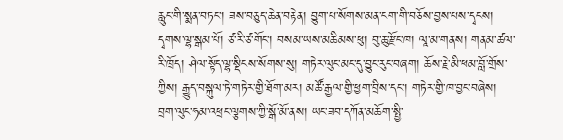རླུང་གི་སྨན་བཏང་། ཟས་བཅུད་ཆེན་བརྟེན། བྱུག་པ་སོགས་མན་ངག་གི་བཅོས་བྱས་པས་དྭངས། དྭགས་ལྷ་སྒམ་པོ། ཙ་རི་ཙ་གོང་། བསམ་ཡས་མཆིམས་ཕུ། བུ་ཆུ་རྫོང་ཁ། ལཱ་མ་གནས། གནམ་ཚལ་རི་ཁྲོད། ཤེལ་སྟོད་ལྷ་སྡིངས་སོགས་སུ། གཏེར་ལུང་མང་དུ་བྱུང་རུང་བཞག། ཆོས་རྗེ་མི་ཕམ་བློ་གྲོས་ཀྱིས། རྒྱུད་བསྐུལ་ཏེ་གཏེར་གྱི་ཐོག་མར། མཚོ་རྒྱལ་གྱི་ཕྱག་བྲིས་དང་། གཏེར་གྱི་ཁ་བྱང་བཞེས། བྲག་ལུང་ཧམ་འཕྲང་ལྕགས་ཀྱི་སྒོ་མོ་ནས། ཡང་ཟབ་དཀོན་མཆོག་སྤྱི་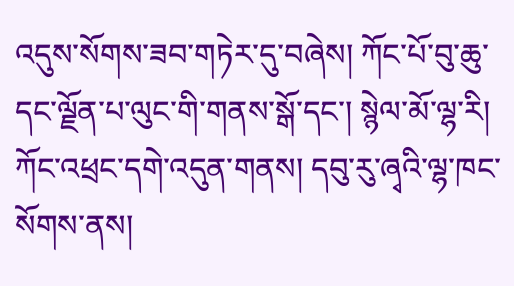འདུས་སོགས་ཟབ་གཏེར་དུ་བཞེས། ཀོང་པོ་བུ་ཆུ་དང་ལྗོན་པ་ལུང་གི་གནས་སྒོ་དང་། སྙེལ་མོ་ལྷ་རི། ཀོང་འཕྲང་དགེ་འདུན་གནས། དབུ་རུ་ཞྭའི་ལྷ་ཁང་སོགས་ནས།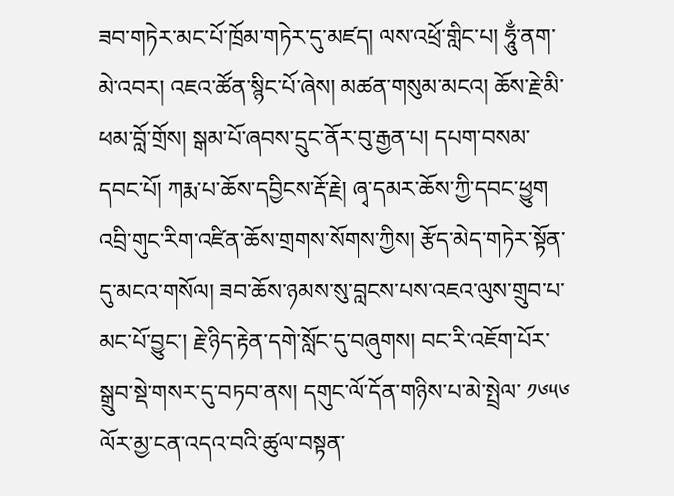ཟབ་གཏེར་མང་པོ་ཁྲོམ་གཏེར་དུ་མཛད། ལས་འཕྲོ་གླིང་པ། ཧཱུྂ་ནག་མེ་འབར། འཇའ་ཚོན་སྙིང་པོ་ཞེས། མཚན་གསུམ་མངའ། ཆོས་རྗེ་མི་ཕམ་བློ་གྲོས། སྒམ་པོ་ཞབས་དྲུང་ནོར་བུ་རྒྱན་པ། དཔག་བསམ་དབང་པོ། ཀརྨ་པ་ཆོས་དབྱིངས་རྡོ་རྗེ། ཞྭ་དམར་ཆོས་ཀྱི་དབང་ཕྱུག འབྲི་གུང་རིག་འཛིན་ཆོས་གྲགས་སོགས་ཀྱིས། རྩོད་མེད་གཏེར་སྟོན་དུ་མངའ་གསོལ། ཟབ་ཆོས་ཉམས་སུ་བླངས་པས་འཇའ་ལུས་གྲུབ་པ་མང་པོ་བྱུང་། རྗེ་ཉིད་རྟེན་དགེ་སློང་དུ་བཞུགས། བང་རི་འཇོག་པོར་སྒྲུབ་སྡེ་གསར་དུ་བཏབ་ནས། དགུང་ལོ་དོན་གཉིས་པ་མེ་སྤྲེལ་ ༡༦༥༦ ལོར་མྱ་ངན་འདའ་བའི་ཚུལ་བསྟན་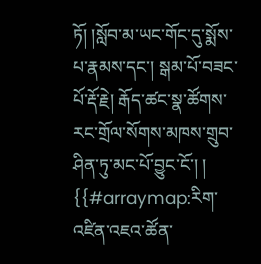ཏོ། །སློབ་མ་ཡང་གོང་དུ་སྨོས་པ་རྣམས་དང་། སྒམ་པོ་བཟང་པོ་རྡོ་རྗེ། རྒོད་ཚང་སྣ་ཚོགས་རང་གྲོལ་སོགས་མཁས་གྲུབ་ཤིན་ཏུ་མང་པོ་བྱུང་ངོ་། །
{{#arraymap:རིག་འཛིན་འཇའ་ཚོན་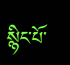སྙིང་པོ་